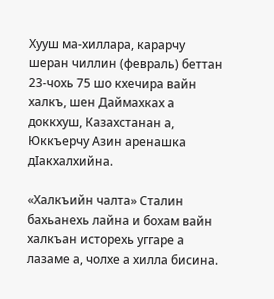Хууш ма-хиллара, карарчу шеран чиллин (февраль) беттан 23-чохь 75 шо кхечира вайн халкъ, шен Даймахках а доккхуш, Казахстанан а, Юккъерчу Азин аренашка дIакхалхийна.

«Халкъийн чалта» Сталин бахьанехь лайна и бохам вайн халкъан исторехь уггаре а лазаме а, чолхе а хилла бисина.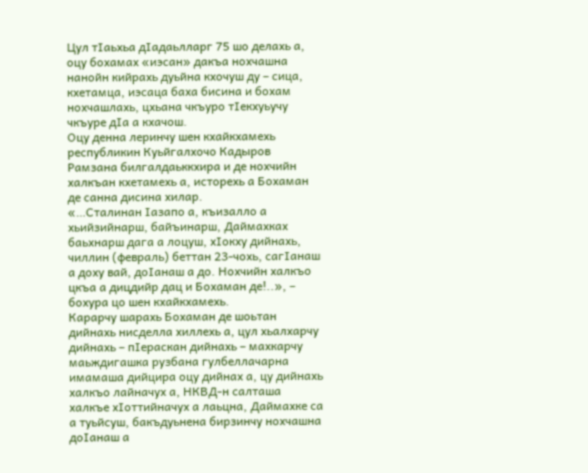Цул тIаьхьа дIадаьлларг 75 шо делахь а, оцу бохамах «иэсан» дакъа нохчашна нанойн кийрахь дуьйна кхочуш ду – сица, кхетамца, иэсаца баха бисина и бохам нохчашлахь, цхьана чкъуро тIекхуьучу чкъуре дIа а кхачош.
Оцу денна леринчу шен кхайкхамехь республикин Куьйгалхочо Кадыров Рамзана билгалдаьккхира и де нохчийн халкъан кхетамехь а, исторехь а Бохаман де санна дисина хилар.
«…Сталинан Ӏазапо а, къизалло а хьийзийнарш, байъинарш, Даймахках баьхнарш дага а лоцуш, хӀокху дийнахь, чиллин (февраль) беттан 23-чохь, сагӀанаш а доху вай, доӀанаш а до. Нохчийн халкъо цкъа а дицдийр дац и Бохаман де!..», – бохура цо шен кхайкхамехь.
Карарчу шарахь Бохаман де шоьтан дийнахь нисделла хиллехь а, цул хьалхарчу дийнахь – пIераскан дийнахь – махкарчу маьждигашка рузбана гулбеллачарна имамаша дийцира оцу дийнах а, цу дийнахь халкъо лайначух а, НКВД-н салташа халкъе хIоттийначух а лаьцна, Даймахке са а туьйсуш, бакъдуьнена бирзинчу нохчашна доIанаш а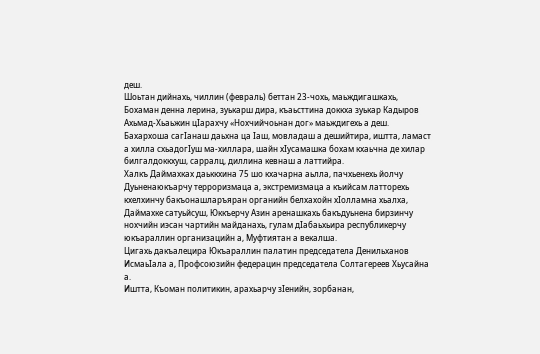деш.
Шоьтан дийнахь, чиллин (февраль) беттан 23-чохь, маьждигашкахь, Бохаман денна лерина, зуькарш дира, къаьсттина доккха зуькар Кадыров Ахьмад-Хьаьжин цIарахчу «Нохчийчоьнан дог» маьждигехь а деш.
Бахархоша сагIанаш даьхна ца Iаш, мовладаш а дешийтира, иштта, ламаст а хилла схьадогIуш ма-хиллара, шайн хIусамашка бохам кхаьчна де хилар билгалдоккхуш, сарралц, диллина кевнаш а латтийра.
Халкъ Даймахках даьккхина 75 шо кхачарна аьлла, пачхьенехь йолчу Дуьненаюкъарчу терроризмаца а, экстремизмаца а къийсам латторехь кхелхинчу бакъонашларъяран органийн белхахойн хӀолламна хьалха, Даймахке сатуьйсуш, Юккъерчу Азин аренашкахь бакъдуьнена бирзинчу нохчийн иэсан чартийн майданахь, гулам дIабаьхьира республикерчу юкъараллин организацийн а, Муфтиятан а векалша.
Цигахь дакъалецира Юкъараллин палатин председатела Денильханов ИсмаьIала а, Профсоюзийн федерацин председатела Солтагереев Хьусайна а.
Иштта, Къоман политикин, арахьарчу зӀенийн, зорбанан,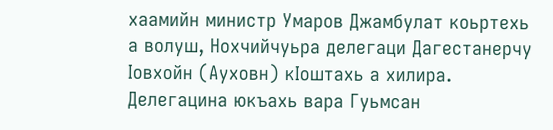хаамийн министр Умаров Джамбулат коьртехь а волуш, Нохчийчуьра делегаци Дагестанерчу Ӏовхойн (Ауховн) кӀоштахь а хилира.
Делегацина юкъахь вара Гуьмсан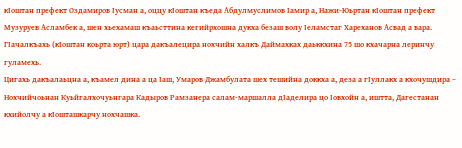кIоштан префект Оздамиров Iусман а, оццу кIоштан къеда Абдулмуслимов Iамир а, Нажи-Юьртан кIоштан префект Музуруев Асламбек а, шен хьехамаш къаьсттина кегийрхошна дукха безаш волу Iеламстаг Хареханов Асвад а вара.
ГӀачалкъахь (кӀоштан коьрта юрт) цара дакъалецира нохчийн халкъ Даймахках даьккхина 75 шо кхачарна леринчу гуламехь.
Цигахь дакъалаьцна а, къамел дина а ца Ӏаш, Умаров Джамбулата шех тешийна доккха а, деза а гӀуллакх а кхочушдира – Нохчийчоьнан Куьйгалхочуьнгара Кадыров Рамзанера салам-маршалла дӀаделира цо Ӏовхойн а, иштта, Дагестанан кхийолчу а кӀошташкарчу нохчашка.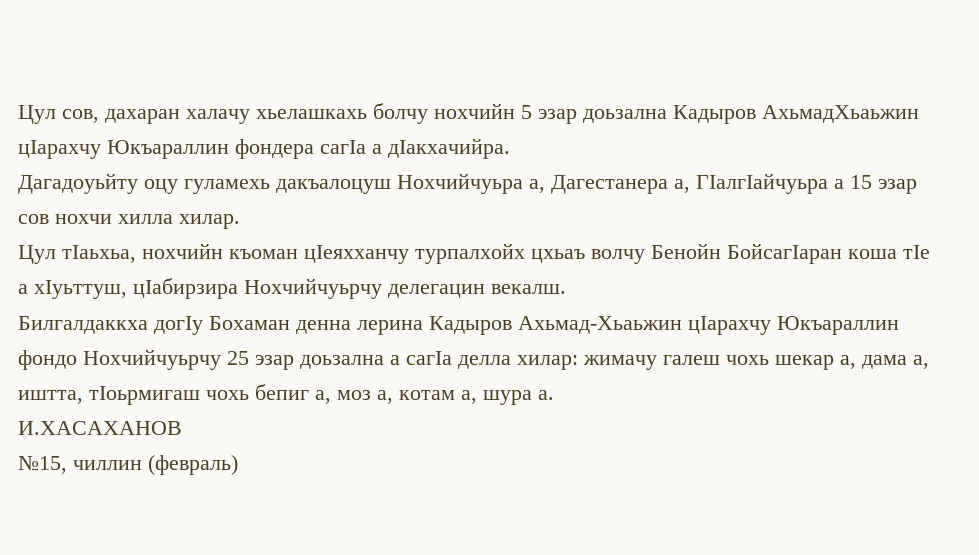Цул сов, дахаран халачу хьелашкахь болчу нохчийн 5 эзар доьзална Кадыров АхьмадХьаьжин цӀарахчу Юкъараллин фондера сагӀа а дӀакхачийра.
Дагадоуьйту оцу гуламехь дакъалоцуш Нохчийчуьра а, Дагестанера а, ГIалгIайчуьра а 15 эзар сов нохчи хилла хилар.
Цул тIаьхьа, нохчийн къоман цIеяхханчу турпалхойх цхьаъ волчу Бенойн БойсагIаран коша тIе а хIуьттуш, цIабирзира Нохчийчуьрчу делегацин векалш.
Билгалдаккха догIу Бохаман денна лерина Кадыров Ахьмад-Хьаьжин цӀарахчу Юкъараллин фондо Нохчийчуьрчу 25 эзар доьзална а сагIа делла хилар: жимачу галеш чохь шекар а, дама а, иштта, тIоьрмигаш чохь бепиг а, моз а, котам а, шура а.
И.ХАСАХАНОВ
№15, чиллин (февраль)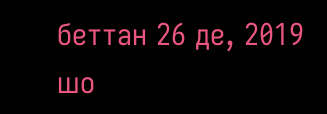беттан 26 де, 2019 шо